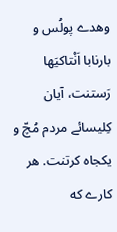وهدے پولُس و بارنابا اَنْتاکیَها رَستنت، آیان کِلیسائے مردم مُچّ و یکجاه کرتنت. هر کارے که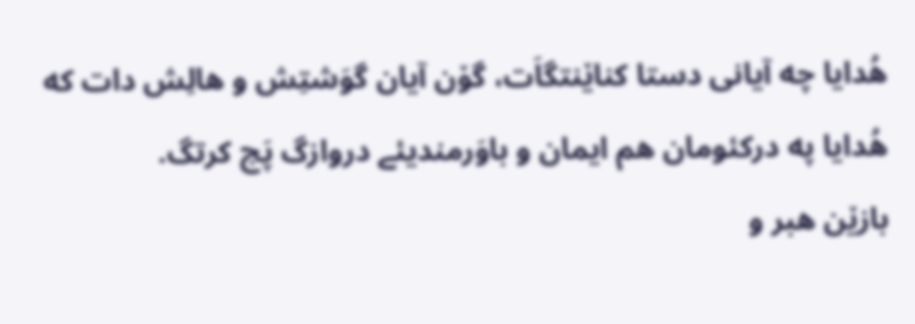هُدایا چه آیانی دستا کناێنتگاَت، گۆن آیان گوَشتِش و هالِش دات که هُدایا په درکئومان هم ایمان و باوَرمندیئے دروازگ پَچ کرتگ.
بازێن هبر و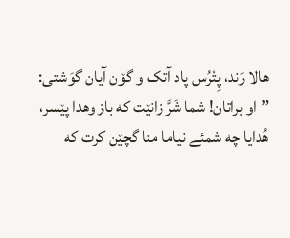هالا رَند، پِتْرُس پاد آتک و گۆن آیان گوَشتی: ”او براتان! شما شَرَّ زانێت که باز وهدا پێسر، هُدایا چه شمئے نیاما منا گچێن کرت که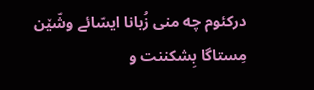درکئوم چه منی زُبانا ایسّائے وشّێن مِستاگا بِشکننت و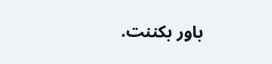باور بکننت.